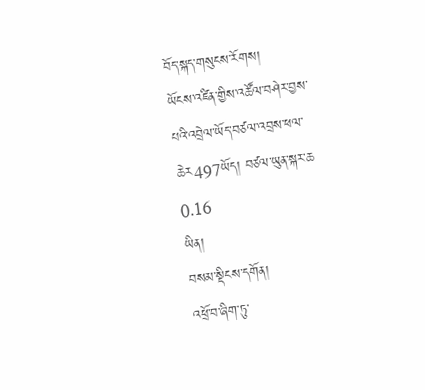བོད་སྐད་གསུངས་རོགས།
ཡོངས་འཛིན་གྱིས་འཚོལ་བཤེར་བྱས་པའི་འབྲེལ་ཡོད་བཙལ་འབྲས་ཕལ་ཆེར497ཡོད། བཙལ་ཡུན་སྐར་ཆ 0.16
ཡིན།
བསམ་སྡིངས་དགོན།
འཕྲོ་བ་ཞིག་ཏུ་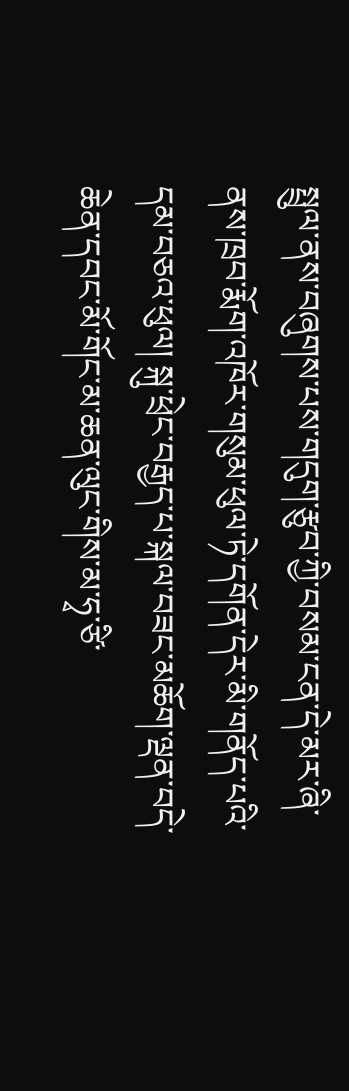སྤྲུལ་ནས་བཞུགས་པས་གདུག་རྩུབ་ཀྱི་བསམ་ངན་དེ་མར་ཞི་ནས་ཁྲབ་རྨོག་འཁོར་གསུམ་ཕུལ་ཏེ་དགོན་དེར་མི་གནོད་པའི་དམ་བཅའ་ཕུལ། སྐུ་ཕྲེང་བརྒྱད་པ་སྐལ་བཟང་མཆོག་ལྡན་བདེ་ཆེན་དབང་མོ་གོང་མ་ཆན་ལུང་གིས་མ་ཧྭ་ཙི་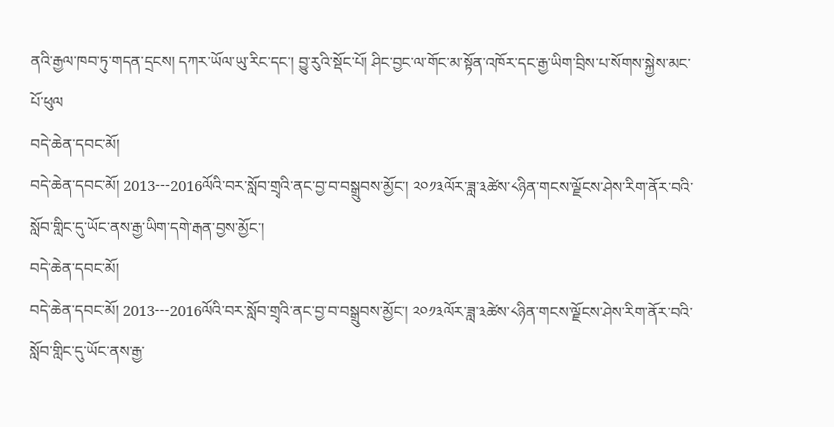ནའི་རྒྱལ་ཁབ་ཏུ་གདན་དྲངས། དཀར་ཡོལ་ཡུ་རིང་དང་། བྱུ་རུའི་སྡོང་པོ། ཤིང་བྱང་ལ་གོང་མ་སྟོན་འཁོར་དང་རྒྱ་ཡིག་བྲིས་པ་སོགས་སྐྱེས་མང་པོ་ཕུལ
བདེ་ཆེན་དབང་མོ།
བདེ་ཆེན་དབང་མོ། 2013---2016ལོའི་བར་སློབ་གྲྭའི་ནང་བྱ་བ་བསྒྲུབས་མྱོང་། ༢༠༡༣ལོར་ཟླ་༣ཚེས་༨ཉིན་གངས་ལྗོངས་ཤེས་རིག་ནོར་བའི་སློབ་གླིང་དུ་ཡོང་ནས་རྒྱ་ཡིག་དགེ་རྒན་བྱས་མྱོང་།
བདེ་ཆེན་དབང་མོ།
བདེ་ཆེན་དབང་མོ། 2013---2016ལོའི་བར་སློབ་གྲྭའི་ནང་བྱ་བ་བསྒྲུབས་མྱོང་། ༢༠༡༣ལོར་ཟླ་༣ཚེས་༨ཉིན་གངས་ལྗོངས་ཤེས་རིག་ནོར་བའི་སློབ་གླིང་དུ་ཡོང་ནས་རྒྱ་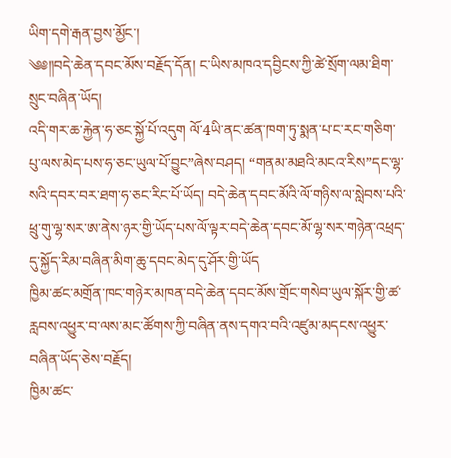ཡིག་དགེ་རྒན་བྱས་མྱོང་།
༄༅༎བདེ་ཆེན་དབང་མོས་བརྗོད་དོན། ང་ཡིས་མཁའ་དབྱིངས་ཀྱི་ཚེ་སྲོག་ལམ་ཐིག་སྲུང་བཞིན་ཡོད།
འདི་གར་ཆ་རྐྱེན་ཧ་ཅང་སྐྱོ་པོ་འདུག ལོ་4ཡི་ནང་ཚན་ཁག་ཏུ་སྨན་པ་ང་རང་གཅིག་པུ་ལས་མེད་པས་ཧ་ཅང་ཡུལ་པོ་བྱུང”ཞེས་བཤད། “གནམ་མཐའི་མངའ་རིས”དང་ལྷ་སའི་དབར་བར་ཐག་ཧ་ཅང་རིང་པོ་ཡོད། བདེ་ཆེན་དབང་མོའི་ལོ་གཉིས་ལ་སླེབས་པའི་ཕྲུ་གུ་ལྷ་སར་ཨ་ནེས་ཉར་གྱི་ཡོད་པས་ལོ་ལྟར་བདེ་ཆེན་དབང་མོ་ལྷ་སར་གཉེན་འཕྲད་དུ་སྐྱོད་རིམ་བཞིན་མིག་ཆུ་དབང་མེད་དུ་ཤོར་གྱི་ཡོད
ཁྱིམ་ཚང་མགྲོན་ཁང་གཉེར་མཁན་བདེ་ཆེན་དབང་མོས་གྲོང་གསེབ་ཡུལ་སྐོར་གྱི་ཚ་རླབས་འཕྱུར་བ་ལས་མང་ཚོགས་ཀྱི་བཞིན་ནས་དགའ་བའི་འཛུམ་མདངས་འཕྱུར་བཞིན་ཡོད་ཅེས་བརྗོད།
ཁྱིམ་ཚང་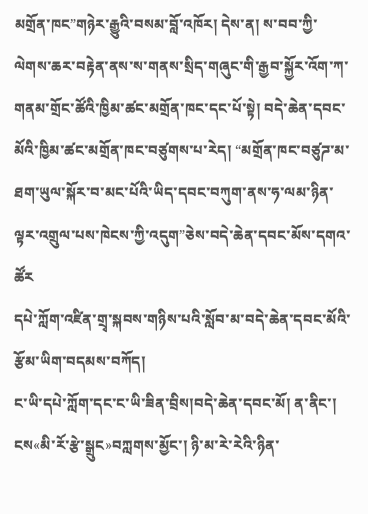མགྲོན་ཁང”གཉེར་རྒྱུའི་བསམ་བློ་འཁོར། དེས་ན། ས་བབ་ཀྱི་ལེགས་ཆར་བརྟེན་ནས་ས་གནས་སྲིད་གཞུང་གི་རྒྱབ་སྐྱོར་འོག་ཀ་གནམ་གྲོང་ཚོའི་ཁྱིམ་ཚང་མགྲོན་ཁང་དང་པོ་སྟེ། བདེ་ཆེན་དབང་མོའི་ཁྱིམ་ཚང་མགྲོན་ཁང་བཙུགས་པ་རེད། “མགྲོན་ཁང་བཙུཌ་མ་ཐག་ཡུལ་སྐོར་བ་མང་པོའི་ཡིད་དབང་བཀུག་ནས་ཧ་ལམ་ཉིན་ལྟར་འགྲུལ་པས་ཁེངས་ཀྱི་འདུག”ཅེས་བདེ་ཆེན་དབང་མོས་དགའ་ཚོར
དཔེ་ཀློག་འཛིན་གྲྭ་སྐབས་གཉིས་པའི་སློབ་མ་བདེ་ཆེན་དབང་མོའི་རྩོམ་ཡིག་བདམས་བཀོད།
ང་ཡི་དཔེ་ཀློག་དང་ང་ཡི་ཟིན་བྲིས།བདེ་ཆེན་དབང་མོ། ན་ནིང་། ངས«མི་རོ་རྩེ་སྒྲུང»བཀླགས་མྱོང་། ཉི་མ་རེ་རེའི་ཉིན་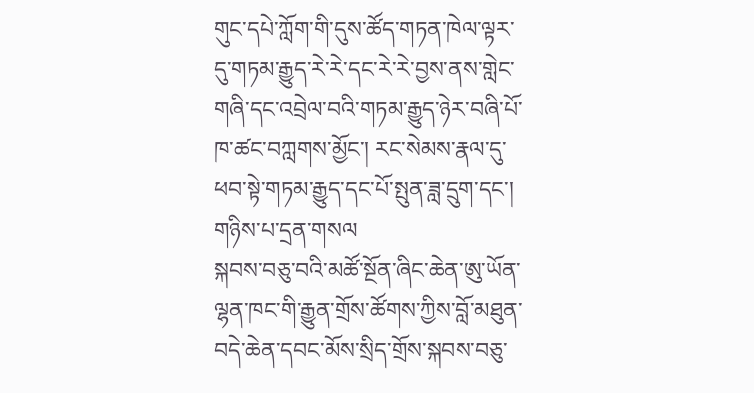གུང་དཔེ་ཀློག་གི་དུས་ཚོད་གཏན་ཁེལ་ལྟར་དུ་གཏམ་རྒྱུད་རེ་རེ་དང་རེ་རེ་བྱས་ནས་གླེང་གཞི་དང་འབྲེལ་བའི་གཏམ་རྒྱུད་ཉེར་བཞི་པོ་ཁ་ཚང་བཀླགས་མྱོང་། རང་སེམས་རྣལ་དུ་ཕབ་སྟེ་གཏམ་རྒྱུད་དང་པོ་སྤུན་ཟླ་དྲུག་དང་། གཉིས་པ་དྲན་གསལ
སྐབས་བཅུ་བའི་མཚོ་སྔོན་ཞིང་ཆེན་ཨུ་ཡོན་ལྷན་ཁང་གི་རྒྱུན་གྲོས་ཚོགས་ཀྱིས་བློ་མཐུན་བདེ་ཆེན་དབང་མོས་སྲིད་གྲོས་སྐབས་བཅུ་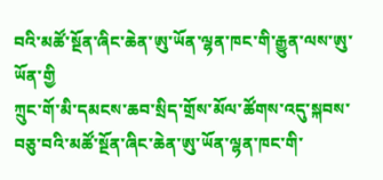བའི་མཚོ་སྔོན་ཞིང་ཆེན་ཨུ་ཡོན་ལྷན་ཁང་གི་རྒྱུན་ལས་ཨུ་ཡོན་གྱི
ཀྲུང་གོ་མི་དམངས་ཆབ་སྲིད་གྲོས་མོལ་ཚོགས་འདུ་སྐབས་བཅུ་བའི་མཚོ་སྔོན་ཞིང་ཆེན་ཨུ་ཡོན་ལྷན་ཁང་གི་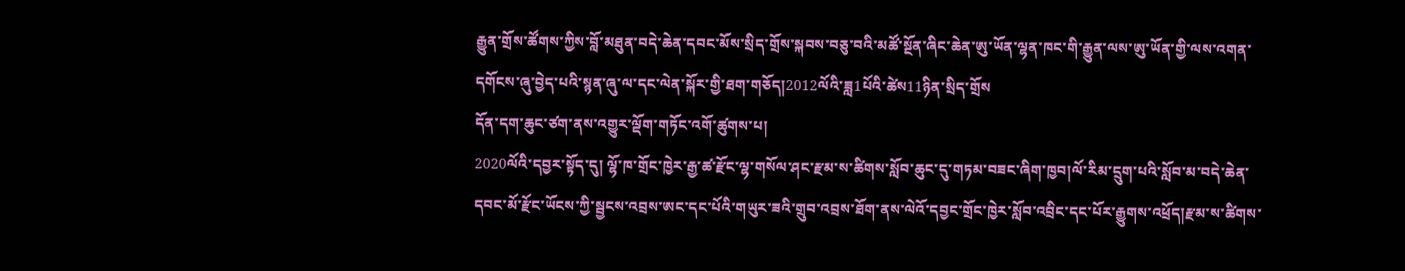རྒྱུན་གྲོས་ཚོགས་ཀྱིས་བློ་མཐུན་བདེ་ཆེན་དབང་མོས་སྲིད་གྲོས་སྐབས་བཅུ་བའི་མཚོ་སྔོན་ཞིང་ཆེན་ཨུ་ཡོན་ལྷན་ཁང་གི་རྒྱུན་ལས་ཨུ་ཡོན་གྱི་ལས་འགན་དགོངས་ཞུ་བྱེད་པའི་སྙན་ཞུ་ལ་དང་ལེན་སྐོར་གྱི་ཐག་གཅོད།2012ལོའི་ཟླ1པོའི་ཚེས11ཉིན་སྲིད་གྲོས
དོན་དག་ཆུང་ཙག་ནས་འགྱུར་ལྡོག་གཏོང་འགོ་ཚུགས་པ།
2020ལོའི་དབྱར་སྟོད་དུ། ལྷོ་ཁ་གྲོང་ཁྱེར་རྒྱ་ཚ་རྫོང་ལྷ་གསོལ་ཤང་རྫམ་ས་ཚིགས་སློབ་ཆུང་དུ་གཏམ་བཟང་ཞིག་ཁྱབ།ལོ་རིམ་དྲུག་པའི་སློབ་མ་བདེ་ཆེན་དབང་མོ་རྫོང་ཡོངས་ཀྱི་སྦྱངས་འབྲས་ཨང་དང་པོའི་གཡུར་ཟའི་གྲུབ་འབྲས་ཐོག་ནས་ལེའོ་དབྱང་གྲོང་ཁྱེར་སློབ་འབྲིང་དང་པོར་རྒྱུགས་འཕྲོད།རྫམ་ས་ཚིགས་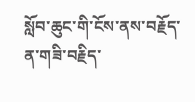སློབ་ཆུང་གི་ངོས་ནས་བརྗོད་ན་གཟི་བརྗིད་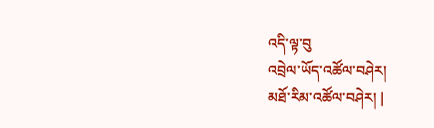འདི་ལྟ་བུ
འབྲེལ་ཡོད་འཚོལ་བཤེར།
མཐོ་རིམ་འཚོལ་བཤེར། |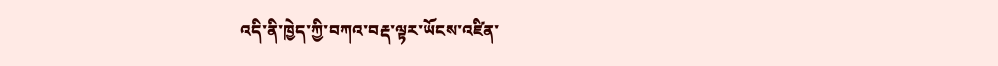འདི་ནི་ཁྱེད་ཀྱི་བཀའ་བརྡ་ལྟར་ཡོངས་འཛིན་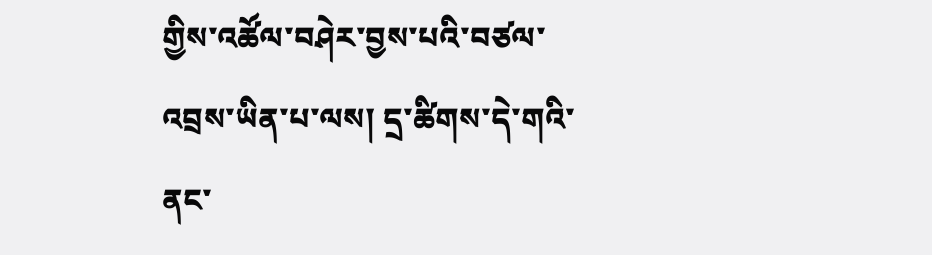གྱིས་འཚོལ་བཤེར་བྱས་པའི་བཙལ་འབྲས་ཡིན་པ་ལས། དྲ་ཚིགས་དེ་གའི་ནང་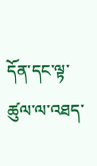དོན་དང་ལྟ་ཚུལ་ལ་འཐད་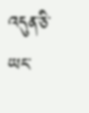འདུན་ཅི་ཡང་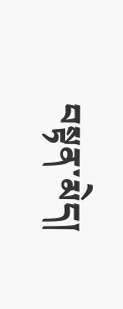བསྟན་མེད།